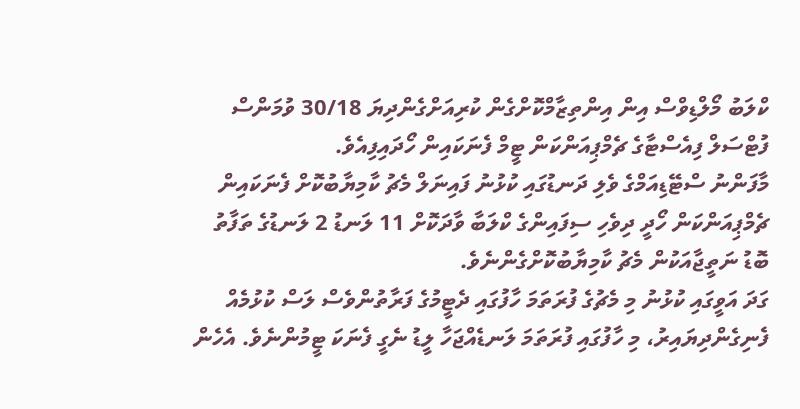ކްލަބު މޯލްޑިވްސް އިން އިންތިޒާމްކޮށްގެން ކުރިއަށްގެންދިޔަ 30/18 ވުމަންސް ފުޓްސަލް ފިއެސްޓާގެ ޗެމްޕިއަންކަން ޓީމް ފެނަކައިން ހޯދައިފިއެވެ.
މާފަންނު ސްޓޭޑިއަމްގެ ވެލި ދަނޑުގައި ކުޅުނު ފައިނަލް މެޗު ކާމިޔާބުކޮށް ފެނަކައިން ޗެމްޕިއަންކަން ހޯދީ ދިވެހި ސިފައިންގެ ކްލަބާ ވާދަކޮށް 11 ލަނޑު 2 ލަނޑުގެ ތަފާތު ބޮޑު ނަތީޖާއަކުން މެޗު ކާމިޔާބުކޮށްގެންނެވެ.
ގަދަ އަވީގައި ކުޅުނު މި މެޗުގެ ފުރަތަމަ ހާފުގައި ދެޓީމުގެ ފަރާތުންވެސް ލަސް ކުޅުމެއް ފެނިގެންދިޔައިރު، މި ހާފުގައި ފުރަތަމަ ލަނޑެއްޖަހާ ލީޑު ނެގީ ފެނަކަ ޓީމުންނެވެ. އެހެން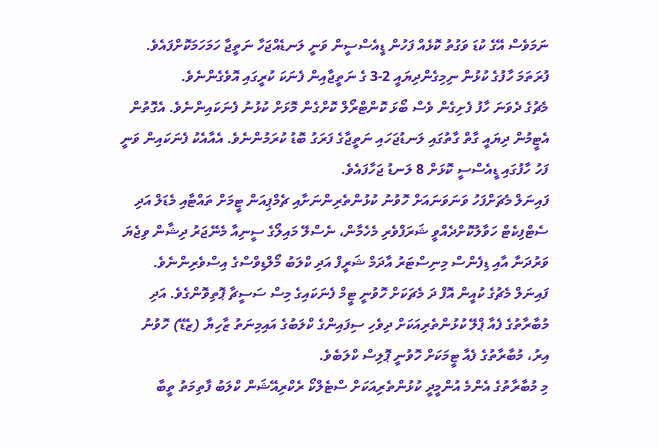ނަމަވެސް އޭގެ ކުޑަ ވަގުތު ކޮޅެއް ފަހުން ޑީއެސްސީން ވަނީ ލަނޑެއްޖަހާ ނަތީޖާ ހަމަހަމަކޮށްފައެވެ.
ފުރަތަމަ ހާފުގެ ކުޅުން ނިމިގެންދިޔައީ 2-3 ގެ ނަތީޖާއިން ފެނަކަ ކުރީގައި އޮވެގެންނެވެ.
މެޗުގެ ދެވަނަ ހާފު ފެށިގެން ވެސް ބޯޅަ ކޮންޓްރޯލް ކޮށްގެން މޮޅަށް ކުޅުނު ފެނަކައިންނެވެ. އެގޮތުން އެޓީމުން ދިޔައީ ގާތް ގާތުގައި ލަނޑުޖަހައި ނަތީޖާގެ ފަރަގު ބޮޑު ކުރަމުންނެވެ. އެއާއެކު ފެނަކައިން ވަނީ ފަހު ހާފުގައި ޑީއެސްސީ ކޮޅަށް 8 ލަނޑު ޖަހާފައެވެ.
ފައިނަލް މެޗަށްފަހު ވަނަވަނައަށް ހޮވުނު ކުޅުންތެރިންނަށާއި ޗެމްޕިއަން ޓީމަށް ތައްޓާއި މެޑަލް އަދި ސެޓްފިކެޓް ހަވާލުކޮށްދެއްވީ ޝަރަފްވެރި މެހެމާން، ނެސްލޭ މައިލޯގެ ސީނިއާ މެނޭޖަރު ދިޝާން ވިޖެޔަ ވަރުދަނާ އާއި ޑިފެންސް މިނިސްޓަރު އާދަމް ޝަރީފް އަދި ކްލަބު މޯލްޑިވްސްގެ އިސްވެރިންނެވެ.
ފައިނަލް މެޗުގެ ކުއީން އޮފް ދަ މެޗަކަށް ހޮވުނީ ޓީމް ފެނަކައިގެ މިސް ސަސީޗާ ޕޮތިވޮންގެވެ. އަދި މުބާރާތުގެ ފެއާ ޕްލޭ ކުޅުންތެރިއަކަށް ދިވެހި ސިފައިންގެ ކްލަބުގެ އައިމިނަތު ޒާހިޔާ (ޒެޑޭ) ހޮވުނު އިރު، މުބާރާތުގެ ފެއާ ޓީމަކަށް ހޮވުނީ ޕޮލިސް ކްލަބެވެ.
މި މުބާރާތުގެ އެންމެ އުންމީދީ ކުޅުންތެރިއަކަށް ސްޓެލްކޯ ރެކްރިއޭޝަން ކްލަބު ފާތިމަތު ތީބާ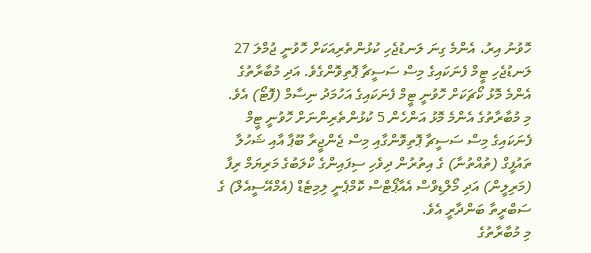ހޮވުނު އިރު، އެންމެ ގިނަ ލަނޑުޖެހި ކުޅުންތެރިއަކަށް ހޮވުނީ ޖުމްލަ 27 ލަނޑުޖެހި ޓީމް ފެނަކައިގެ މިސް ސަސީޗާ ޕޮތިވޮންގެވެ. އަދި މުބާރާތުގެ އެންމެ މޮޅު ކޯޗަކަށް ހޮވުނީ ޓީމް ފެނަކައިގެ އަހުމަދު ނިސާމް (ފޮޓޯ) އެވެ.
މި މުބާރާތުގެ އެންމެ މޮޅު އަންހެން 5 ކުޅުންތެރިންނަށް ހޮވުނީ ޓީމް ފެނަކައިގެ މިސް ސަސީޗާ ޕޮތިވޮންގާއި މިސް ޖެންޖީރާ ބޫޕާ އާއި ޝަހުލާ ތައުފީގް (ތުއްތުނާ) ގެ އިތުރުން ދިވެހި ސިފައިންގެ ކްލަބުގެ މަރިޔަމް ރިފާ (މަރިލީން) އަދި މޯލްޑިވްސް އެއާޕޯޓްސް ކޮމްޕެނީ ލިމިޓެޑް (އެމްއޭސީއެލް) ގެ ސަބްރީތާ ބަންދާރީ އެވެ.
މި މުބާރާތުގެ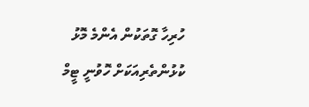ހުރިހާ ގޮތަކުން އެންމެ މޮޅު ކުޅުންތެރިއަކަށް ހޮވުނީ ޓީމް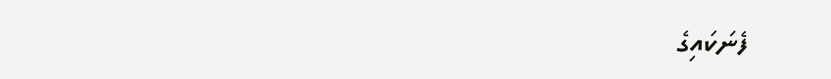ފެނަކައިގެ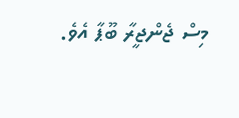މިސް ޖެންޖީރާ ބޫޕާ އެވެ.